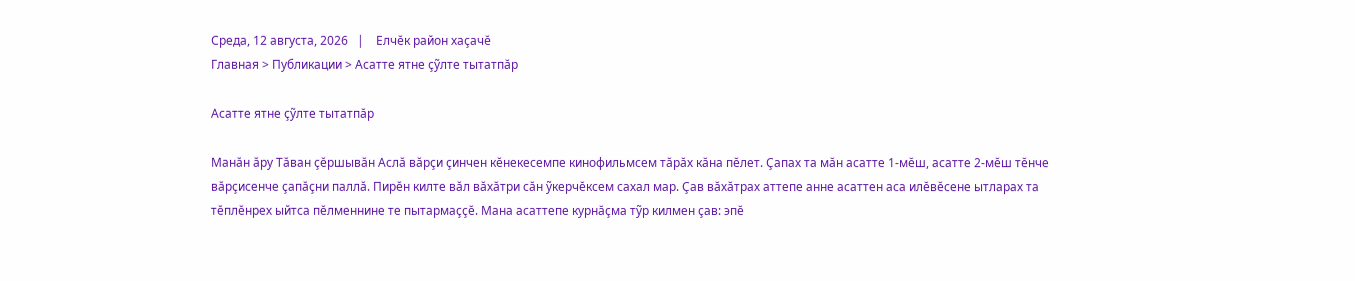Среда, 12 августа, 2026   |    Елчĕк район хаçачĕ
Главная > Публикации > Асатте ятне çỹлте тытатпăр

Асатте ятне çỹлте тытатпăр

Манăн ăру Тăван çĕршывăн Аслă вăрçи çинчен кĕнекесемпе кинофильмсем тăрăх кăна пĕлет. Çапах та мăн асатте 1-мĕш, асатте 2-мĕш тĕнче вăрçисенче çапăçни паллă. Пирĕн килте вăл вăхăтри сăн ỹкерчĕксем сахал мар. Çав вăхăтрах аттепе анне асаттен аса илĕвĕсене ытларах та тĕплĕнрех ыйтса пĕлменнине те пытармаççĕ. Мана асаттепе курнăçма тỹр килмен çав: эпĕ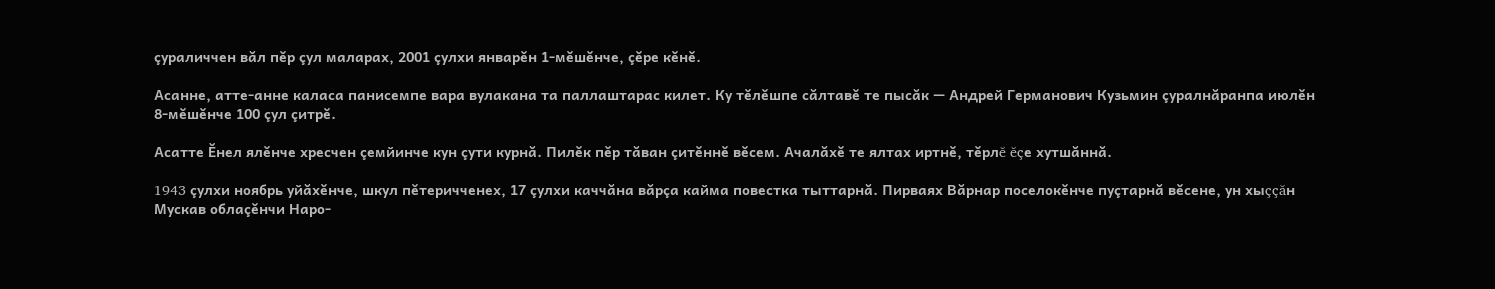çураличчен вăл пĕр çул маларах, 2001 çулхи январĕн 1-мĕшĕнче, çĕре кĕнĕ.

Асанне, атте-анне каласа панисемпе вара вулакана та паллаштарас килет. Ку тĕлĕшпе сăлтавĕ те пысăк — Андрей Германович Кузьмин çуралнăранпа июлĕн 8-мĕшĕнче 100 çул çитрĕ.

Асатте Ĕнел ялĕнче хресчен çемйинче кун çути курнă. Пилĕк пĕр тăван çитĕннĕ вĕсем. Ачалăхĕ те ялтах иртнĕ, тĕрлĕ ĕçе хутшăннă.

1943 çулхи ноябрь уйăхĕнче, шкул пĕтеричченех, 17 çулхи каччăна вăрçа кайма повестка тыттарнă. Пирваях Вăрнар поселокĕнче пуçтарнă вĕсене, ун хыççăн Мускав облаçĕнчи Наро-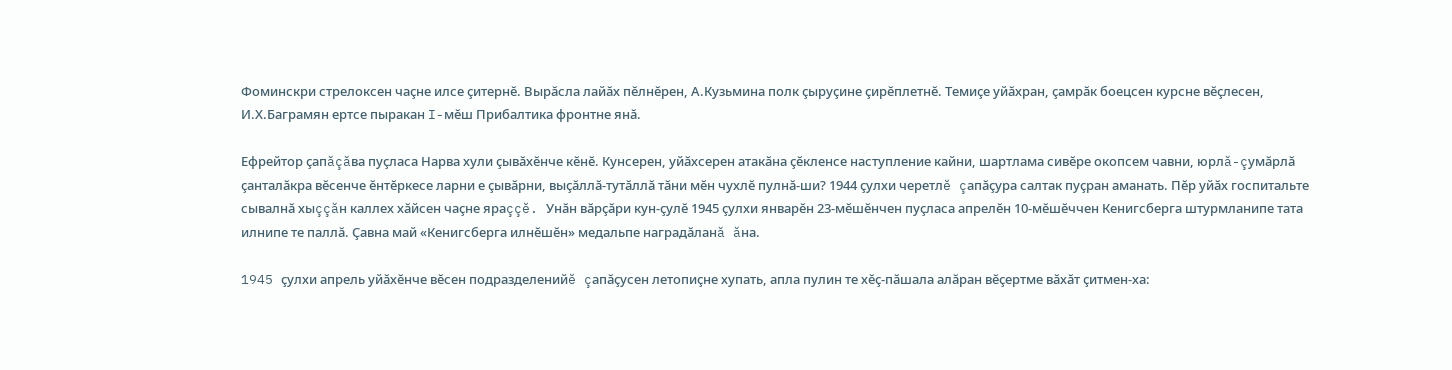Фоминскри стрелоксен чаçне илсе çитернĕ. Вырăсла лайăх пĕлнĕрен, А.Кузьмина полк çыруçине çирĕплетнĕ. Темиçе уйăхран, çамрăк боецсен курсне вĕçлесен, И.Х.Баграмян ертсе пыракан I-мĕш Прибалтика фронтне янă.

Ефрейтор çапăçăва пуçласа Нарва хули çывăхĕнче кĕнĕ. Кунсерен, уйăхсерен атакăна çĕкленсе наступление кайни, шартлама сивĕре окопсем чавни, юрлă-çумăрлă çанталăкра вĕсенче ĕнтĕркесе ларни е çывăрни, выçăллă-тутăллă тăни мĕн чухлĕ пулнă-ши? 1944 çулхи черетлĕ çапăçура салтак пуçран аманать. Пĕр уйăх госпитальте сывалнă хыççăн каллех хăйсен чаçне яраççĕ. Унăн вăрçăри кун-çулĕ 1945 çулхи январĕн 23-мĕшĕнчен пуçласа апрелĕн 10-мĕшĕччен Кенигсберга штурмланипе тата илнипе те паллă. Çавна май «Кенигсберга илнĕшĕн» медальпе наградăланă ăна.

1945 çулхи апрель уйăхĕнче вĕсен подразделенийĕ çапăçусен летопиçне хупать, апла пулин те хĕç-пăшала алăран вĕçертме вăхăт çитмен-ха: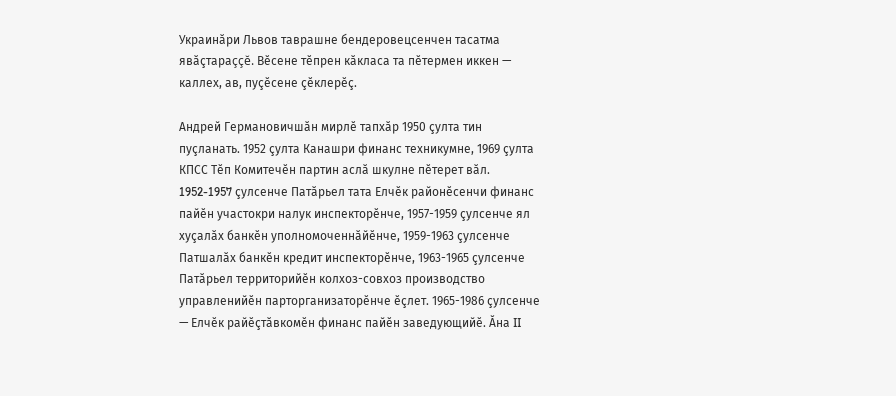Украинăри Львов таврашне бендеровецсенчен тасатма явăçтараççĕ. Вĕсене тĕпрен кăкласа та пĕтермен иккен — каллех, ав, пуçĕсене çĕклерĕç.

Андрей Германовичшăн мирлĕ тапхăр 1950 çулта тин пуçланать. 1952 çулта Канашри финанс техникумне, 1969 çулта КПСС Тĕп Комитечĕн партин аслă шкулне пĕтерет вăл. 1952-1957 çулсенче Патăрьел тата Елчĕк районĕсенчи финанс пайĕн участокри налук инспекторĕнче, 1957-1959 çулсенче ял хуçалăх банкĕн уполномоченнăйĕнче, 1959-1963 çулсенче Патшалăх банкĕн кредит инспекторĕнче, 1963-1965 çулсенче Патăрьел территорийĕн колхоз-совхоз производство управленийĕн парторганизаторĕнче ĕçлет. 1965-1986 çулсенче — Елчĕк райĕçтăвкомĕн финанс пайĕн заведующийĕ. Ăна II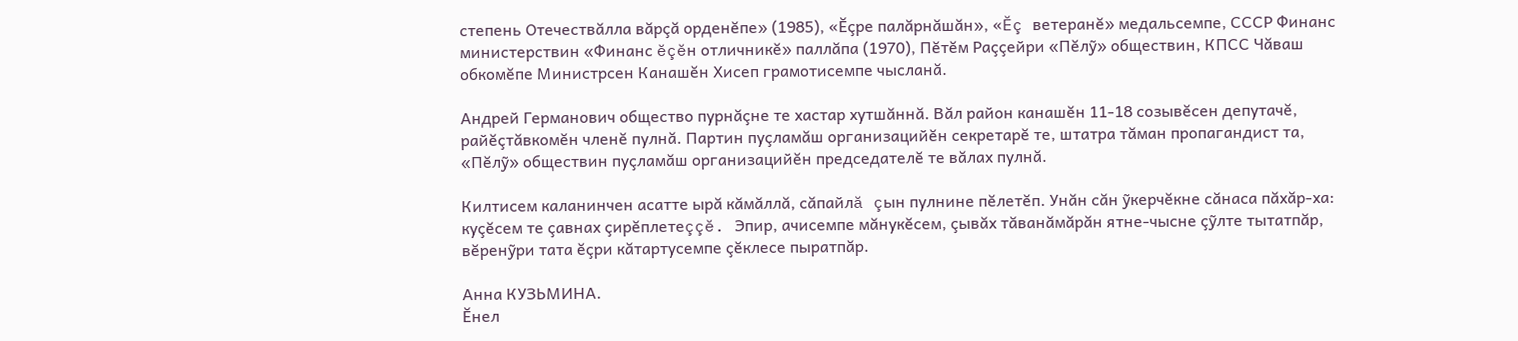степень Отечествăлла вăрçă орденĕпе» (1985), «Ĕçре палăрнăшăн», «Ĕç ветеранĕ» медальсемпе, СССР Финанс министерствин «Финанс ĕçĕн отличникĕ» паллăпа (1970), Пĕтĕм Раççейри «Пĕлỹ» обществин, КПСС Чăваш обкомĕпе Министрсен Канашĕн Хисеп грамотисемпе чысланă.

Андрей Германович общество пурнăçне те хастар хутшăннă. Вăл район канашĕн 11-18 созывĕсен депутачĕ, райĕçтăвкомĕн членĕ пулнă. Партин пуçламăш организацийĕн секретарĕ те, штатра тăман пропагандист та, «Пĕлỹ» обществин пуçламăш организацийĕн председателĕ те вăлах пулнă.

Килтисем каланинчен асатте ырă кăмăллă, сăпайлă çын пулнине пĕлетĕп. Унăн сăн ỹкерчĕкне сăнаса пăхăр-ха: куçĕсем те çавнах çирĕплетеççĕ. Эпир, ачисемпе мăнукĕсем, çывăх тăванăмăрăн ятне-чысне çỹлте тытатпăр, вĕренỹри тата ĕçри кăтартусемпе çĕклесе пыратпăр.

Анна КУЗЬМИНА.
Ĕнел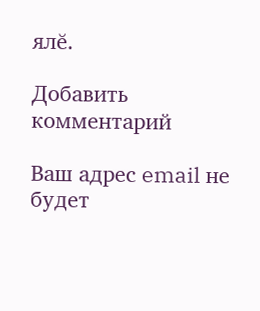ялĕ.

Добавить комментарий

Ваш адрес email не будет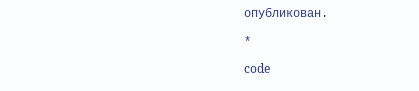опубликован.

*

code